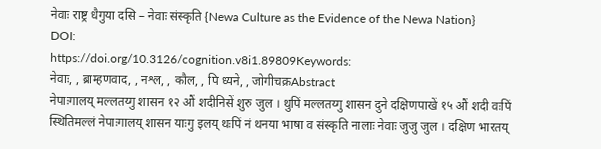नेवाः राष्ट्र धैगुया दसि – नेवाः संस्कृति {Newa Culture as the Evidence of the Newa Nation}
DOI:
https://doi.org/10.3126/cognition.v8i1.89809Keywords:
नेवाः, , ब्राम्हणवाद, , नश्ल, , कौल, , पि ध्यने, , जोगीचक्रAbstract
नेपाःगालय् मल्लतय्गु शासन १२ औं शदीनिसें शुरु जुल । थुपिं मल्लतय्गु शासन दुने दक्षिणपाखें १५ औं शदी वःपिं स्थितिमल्लं नेपाःगालय् शासन याःगु इलय् थःपिं नं थनया भाषा व संस्कृति नालाः नेवाः जुजु जुल । दक्षिण भारतय्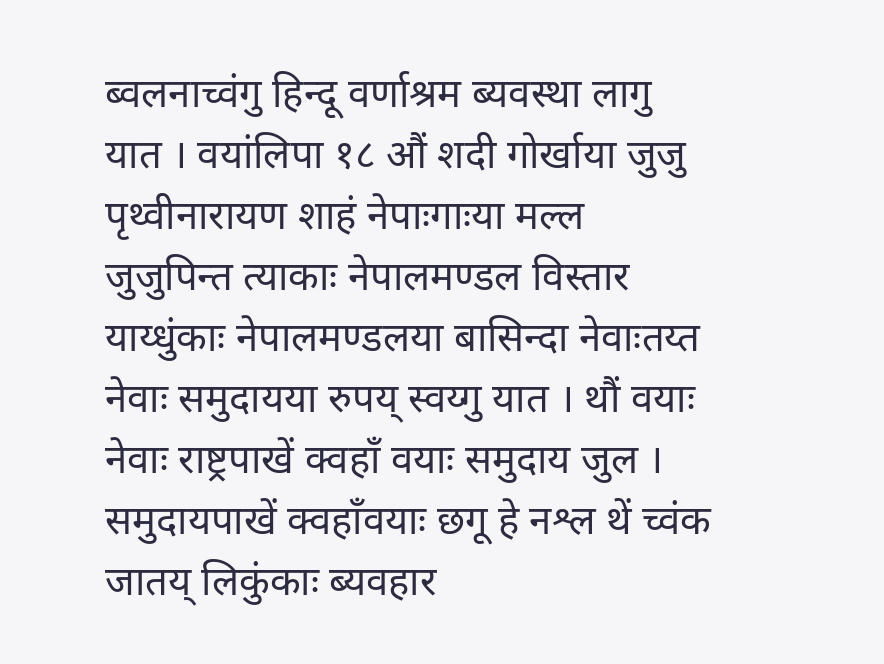ब्वलनाच्वंगु हिन्दू वर्णाश्रम ब्यवस्था लागु यात । वयांलिपा १८ औं शदी गोर्खाया जुजु पृथ्वीनारायण शाहं नेपाःगाःया मल्ल जुजुपिन्त त्याकाः नेपालमण्डल विस्तार याय्धुंकाः नेपालमण्डलया बासिन्दा नेवाःतय्त नेवाः समुदायया रुपय् स्वय्गु यात । थौं वयाः नेवाः राष्ट्रपाखें क्वहाँ वयाः समुदाय जुल । समुदायपाखें क्वहाँवयाः छगू हे नश्ल थें च्वंक जातय् लिकुंकाः ब्यवहार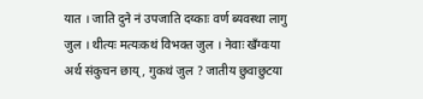यात । जाति दुने नं उपजाति दय्काः वर्ण ब्यवस्था लागु जुल । थीत्यः मत्यःकथं विभक्त जुल । नेवाः खँग्वःया अर्थ संकुचन छाय्, गुकथं जुल ? जातीय छुवाछुटया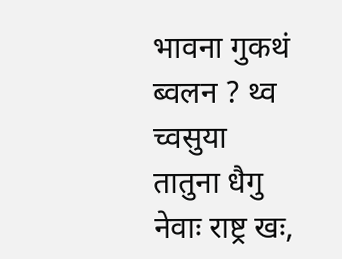भावना गुकथं ब्वलन ? थ्व च्वसुया तातुना धैगु नेवाः राष्ट्र खः,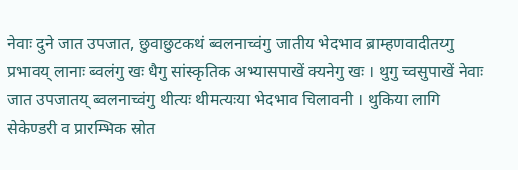नेवाः दुने जात उपजात, छुवाछुटकथं ब्वलनाच्वंगु जातीय भेदभाव ब्राम्हणवादीतय्गु प्रभावय् लानाः ब्वलंगु खः धैगु सांस्कृतिक अभ्यासपाखें क्यनेगु खः । थुगु च्वसुपाखें नेवाः जात उपजातय् ब्वलनाच्वंगु थीत्यः थीमत्यःया भेदभाव चिलावनी । थुकिया लागि सेकेण्डरी व प्रारम्भिक स्रोत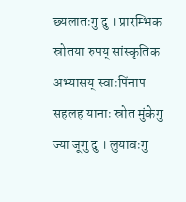छ्यलातःगु दु । प्रारम्भिक स्रोतया रुपय् सांस्कृतिक अभ्यासय् स्वाःपिंनाप सहलह यानाः स्रोत मुंकेगु ज्या जूगु दु । लुयावःगु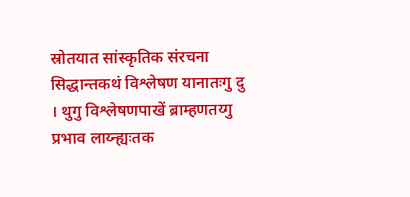स्रोतयात सांस्कृतिक संरचना सिद्धान्तकथं विश्लेषण यानातःगु दु । थुगु विश्लेषणपाखें ब्राम्हणतय्गु प्रभाव लाय्न्ह्यःतक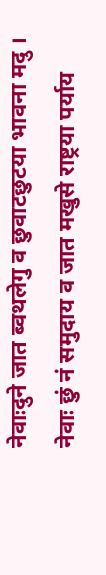नेवाःदुने जात ब्वथलेगु व छुवाटछुटया भावना मदु । नेवाः छुं नं समुदाय व जात मखुसे राष्ट्रया पर्याय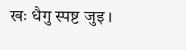खः धैगु स्पष्ट जुइ ।